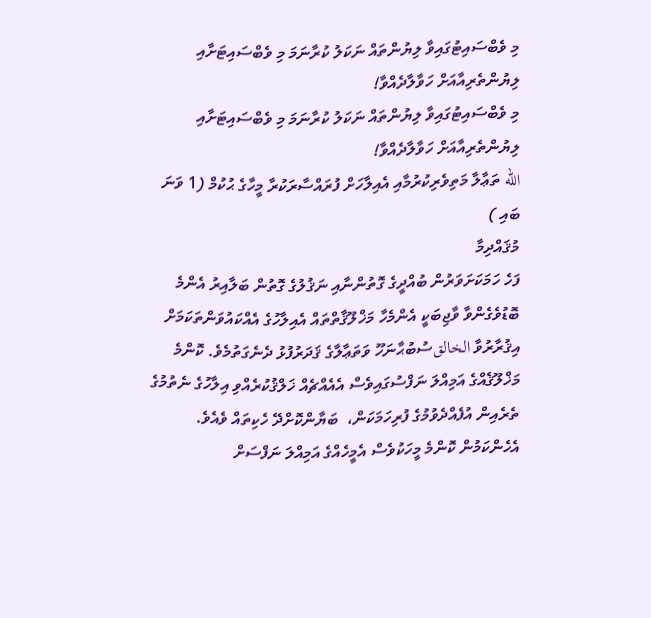މި ވެބްސައިޓުގައިވާ ލިޔުންތައް ނަކަލު ކުރާނަމަ މި ވެބްސައިޓަށާއި ލިޔުންތެރިއާއަށް ހަވާލާދެއްވާ!
މި ވެބްސައިޓުގައިވާ ލިޔުންތައް ނަކަލު ކުރާނަމަ މި ވެބްސައިޓަށާއި ލިޔުންތެރިއާއަށް ހަވާލާދެއްވާ!
الله ތަޢާލާ މަތިވެރިކުރުމާއި އެއިލާހަށް ފުރައްސާރަކުރާ މީހާގެ ޙުކުމް (1 ވަނަ ބައި )
މުޤައްދިމާ
ފަހެ ހަމަކަށަވަރުން ބުއްދީގެ ގޮތުންނާއި ނަޤުލުގެ ގޮތުން ބަލާއިރު އެންމެ ބޮޑުވެގެންވާ ވާޖިބަކީ އެންމެހާ މަޚްލޫޤާތްތައް އެއިލާހުގެ އެއްކައުވަންތަކަމަށް އިޤުރާރުވާ الخالقސުބުޙާނަހޫ ވަތަޢާލާގެ ޤަދަރުފުޅު ދެނެގަތުމެވެ. ކޮންމެ މަޚްލޫޤެއްގެ އަމިއްލަ ނަފްސުގައިވެސް އެއެއްޗެއް ޚަލްޤުކުރެއްވި އިލާހުގެ ނެތުމުގެ ތެރެއިން އުފެއްދެވުމުގެ ފުރިހަމަކަން،  ބަޔާންކޮށްދޭ ހެކިތައް ވެއެވެ. އެހެންކަމުން ކޮންމެ މީހަކުވެސް އެމީހެއްގެ އަމިއްލަ ނަފްސަށް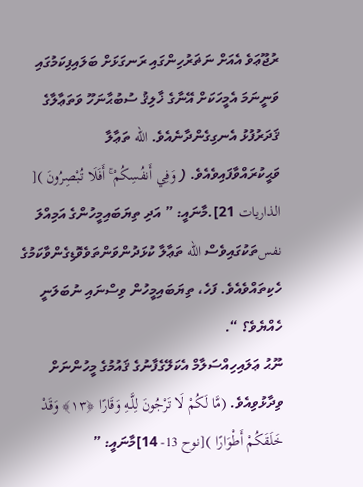ރުޖޫޢަވެ އެއަށް ނަޡަރުހިންގައި ރަނގަޅަށް ބަލައިފިކަމުގައި ވަނީނަމަ އެމީހަކަށް އޭނާގެ ޚާލިޤު ސުބުޙާނަހޫ ވަތަޢާލާގެ ޤަދަރުފުޅު އެނގިގެންދާނެއެވެ. الله ތަޢާލާ ވަޙީކުރައްވާފައިވެއެވެ. ( وَفِي أَنفُسِكُمْ ۚ أَفَلَا تُبْصِرُونَ )[ الذاريات 21].މާނައީ: ” އަދި ތިޔަބައިމީހުންގެ އަމިއްލަ نفسތަކުގައިވެސް الله ތަޢާލާ ކުޅަދުންވަންތަވެވޮޑިގެންވާކަމުގެ ހެކިތައްވެއެވެ. ފަހެ، ތިޔަބައިމީހުން ވިސްނައި ނުބަލަނީ ހެއްޔެވެ؟ “.
ނޫޙު ޢަލައިހިއްސަލާމް އެކަލޭގެފާނުގެ ޤައުމުގެ މީހުންނަށް ވިދާޅުވިއެވެ. (مَّا لَكُمْ لَا تَرْجُونَ لِلَّـهِ وَقَارًا ﴿١٣﴾ وَقَدْ خَلَقَكُمْ أَطْوَارًا )[نوح 13- 14]މާނައީ: ”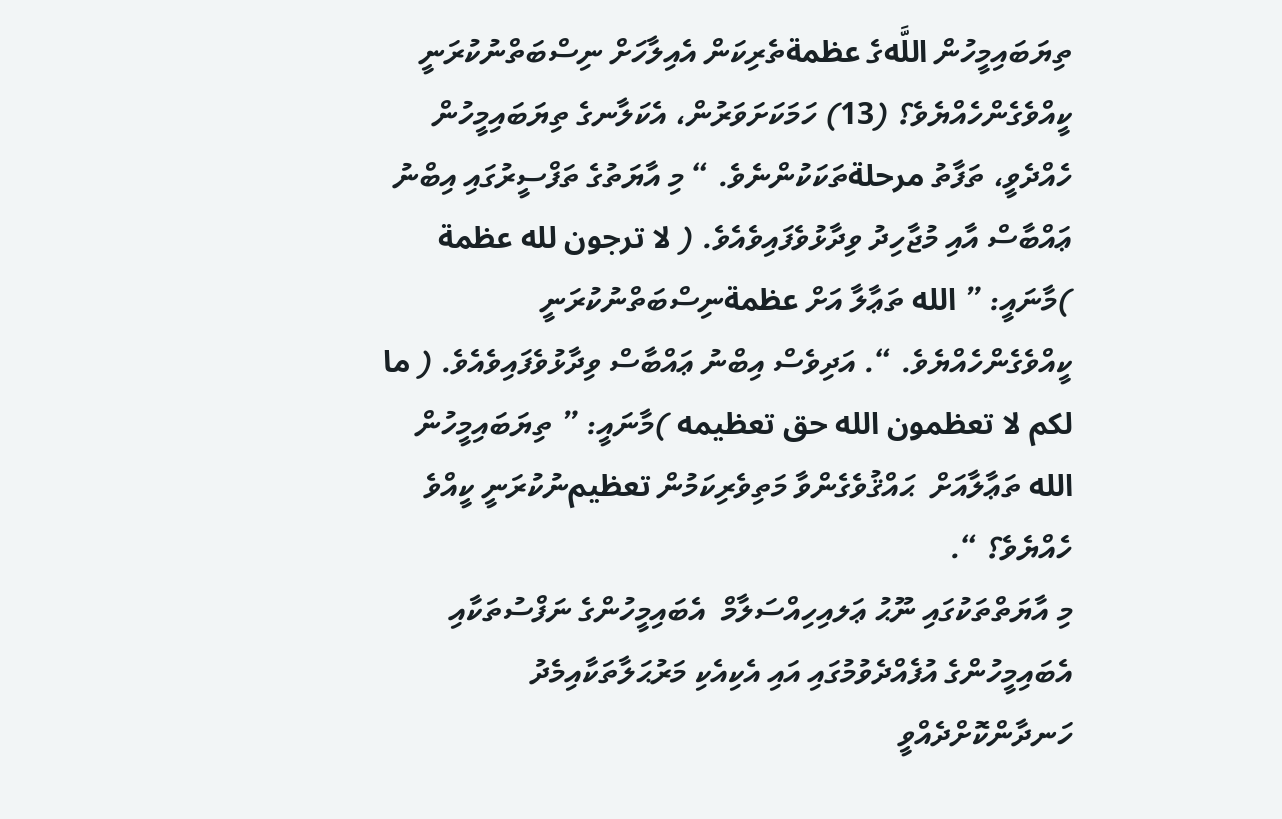ތިޔަބައިމީހުން اللَّهގެ عظمةތެރިކަން އެއިލާހަށް ނިސްބަތްނުކުރަނީ ކީއްވެގެންހެއްޔެވެ؟ (13) ހަމަކަށަވަރުން، އެކަލާނގެ ތިޔަބައިމީހުން ހެއްދެވީ، ތަފާތު مرحلةތަކަކުންނެވެ. “ މި އާޔަތުގެ ތަފްސީރުގައި އިބްނު ޢައްބާސް އާއި މުޖާހިދު ވިދާޅުވެފައިވެއެވެ. ( لا ترجون لله عظمة )މާނައީ: ” الله ތަޢާލާ އަށް عظمةނިސްބަތްނުކުރަނީ ކީއްވެގެންހެއްޔެވެ. “. އަދިވެސް އިބްނު ޢައްބާސް ވިދާޅުވެފައިވެއެވެ. ( ما لكم لا تعظمون الله حق تعظيمه )މާނައީ: ” ތިޔަބައިމީހުން الله ތަޢާލާއަށް  ޙައްޤުވެގެންވާ މަތިވެރިކަމުން تعظيمނުކުރަނީ ކީއްވެ ހެއްޔެވެ؟ “.
މި އާޔަތްތަކުގައި ނޫޙު ޢަލއިހިއްސަލާމް  އެބައިމީހުންގެ ނަފްސުތަކާއި އެބައިމީހުންގެ އުފެއްދެވުމުގައި އައި އެކިއެކި މަރުޙަލާތަކާއިމެދު ހަނދާންކޮށްދެއްވީ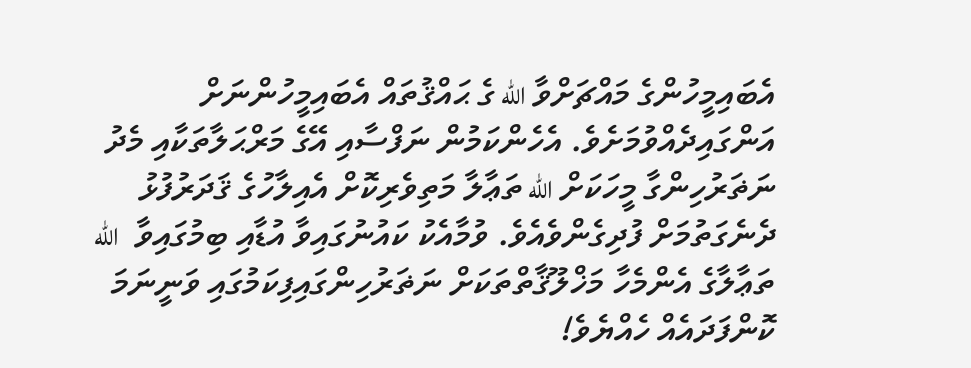އެބައިމީހުންގެ މައްޗަށްވާ الله ގެ ޙައްޤުތައް އެބައިމީހުންނަށް އަންގައިދެއްވުމަށެވެ. އެހެންކަމުން ނަފްސާއި އޭގެ މަރްޙަލާތަކާއި މެދު ނަޡަރުހިންގާ މީހަކަށް الله ތަޢާލާ މަތިވެރިކޮށް އެއިލާހުގެ ޤަދަރުފުޅު ދެނެގަތުމަށް ފުދިގެންވެއެވެ. ވުމާއެކު ކައުނުގައިވާ އުޑާއި ބިމުގައިވާ  الله ތަޢާލާގެ އެންމެހާ މަޚްލޫޤާތްތަކަށް ނަޡަރުހިންގައިފިކަމުގައި ވަނީނަމަ ކޮންފަދައެއް ހެއްޔެވެ!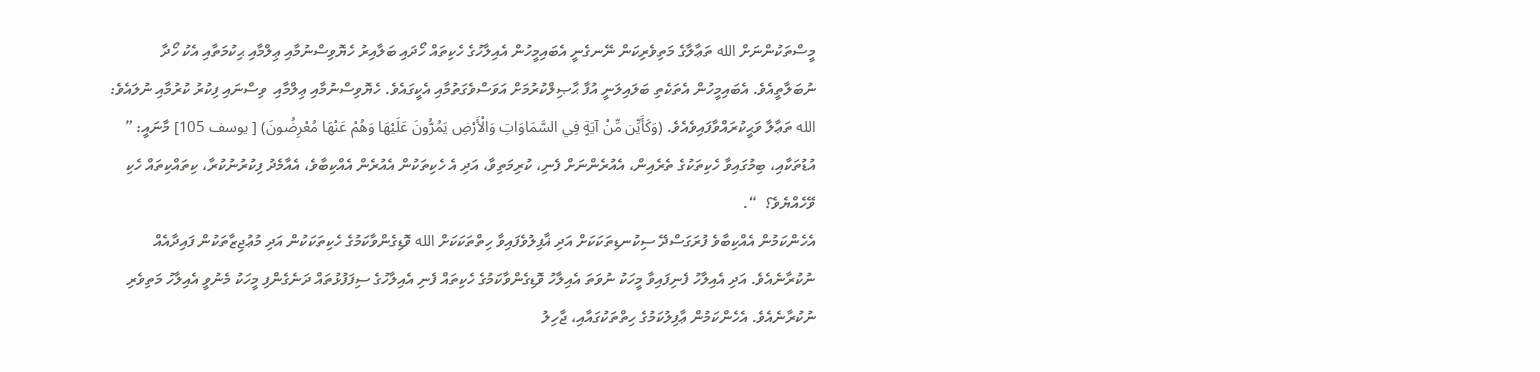މީސްތަކުންނަށް الله ތަޢާލާގެ މަތިވެރިކަން ނޭނގެނީ އެބައިމީހުން އެއިލާހުގެ ހެކިތައް ހޯދައި ބަލާއިރު ހެޔޮވިސްނުމާއި ޢިލްމާއި ޙިކުމަތާއި އެކު ހޯދާ ނުބަލާތީއެވެ. އެބައިމީހުން އެތަކެތި ބަލައިލަނީ އުފާ ޙާޞިލްކުރުމަށް އަވަސްވެގަތުމާއި އެކީގައެވެ. ހެޔޮވިސްނުމާއި ޢިލްމާއި  ވިސްނައި ފިކުރު ކުރުމާއި ނުލައެވެ:
الله ތަޢާލާ ވަޙީކުރައްވާފައިވެއެވެ. (وَكَأَيِّن مِّنْ آيَةٍ فِي السَّمَاوَاتِ وَالْأَرْضِ يَمُرُّونَ عَلَيْهَا وَهُمْ عَنْهَا مُعْرِضُونَ) [ يوسف 105] މާނައީ: ” އުޑުތަކާއި، ބިމުގައިވާ ހެކިތަކުގެ ތެރެއިން، އެއުރެންނަށް ފެނި، ކުރިމަތިވާ، އަދި އެ ހެކިތަކުން އެއުރެން އެއްކިބާވެ، އެއާމެދު ފިކުރުނުކުރާ، ކިތައްކިތައް ހެކި ވޭހެއްޔެވެ؟  “.
އެހެންކަމުން އެއްކިބާވެ ފުރަގަސްދޭ ސިކުނޑިތަކަކަށް އަދި ޣާފިލުވެފައިވާ ހިތްތަކަކަށް الله ވޮޑިގެންވާކަމުގެ ހެކިތަކަކުން އަދި މުޢުޖިޒާތަކުން ފައިދާއެއް ނުކުރާނެއެވެ. އަދި އެއިލާހު ފެނިފައިވާ މީހަކު ނުވަތަ އެއިލާހު ވޮޑިގެންވާކަމުގެ ހެކިތައް ފެނި އެއިލާހުގެ ސިފަފުޅުތައް ދަނެގެންފި މީހަކު މެނުވީ އެއިލާހު މަތިވެރި ނުކުރާނެއެވެ. އެހެންކަމުން ޢާފިލުކަމުގެ ހިތްތަކުގައާއި، ޖާހިލު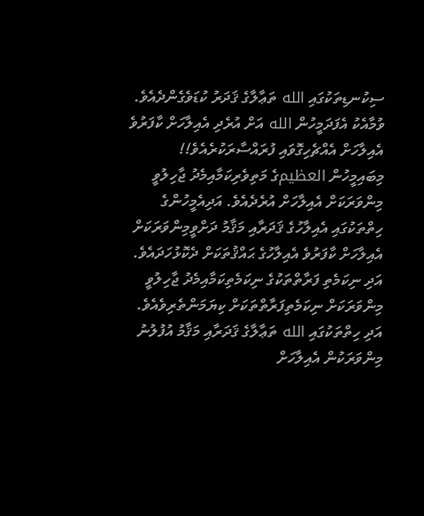ސިކުނޑިތަކުގައި الله ތަޢާލާގެ ޤަދަރު ކުޑަވެގެންދެއެވެ. ވުމާއެކު އެފަދަމީހުން الله އަށް އުރެދި އެއިލާހަށް ކާފަރުވެ އެއިލާހަށް އެއްޗެހިގޮވައި ފުރައްސާރަކުރެއެވެ!! މިބައިމީހުން العظيمގެ މަތިވެރިކަމާއިމެދު ޖާހިލުވީ މިންވަރަކަށް އެއިލާހަށް އުރެދެއެވެ. އަދިއެމީހުންގެ ހިތްތަކުގައި އެއިލާހުގެ ޤަދަރާއި މަޤާމު ދަށްވީމިންވަރަކަށް އެއިލާހަށް ކާފަރުވެ އެއިލާހުގެ ޙައްޤުތަކަށް ދެކޮޅުހަދައެވެ. އަދި ނިކަމެތި ފަރާތްތަކުގެ ނިކަމެތިކަމާއިމެދު ޖާހިލުވީ މިންވަރަކަށް ނިކަމެތިފަރާތްތަކަށް ކިޔަމަންތެރިވެއެވެ. އަދި ހިތްތަކުގައި الله ތަޢާލާގެ ޤަދަރާއި މަޤާމު އުފުލުނު މިންވަރަކުން އެއިލާހަށް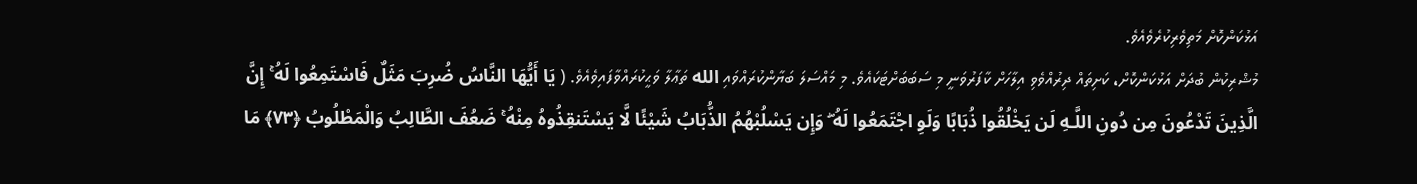އަޅުކަންކޮށް މަތިވެރިކުރެވެއެވެ.
މުޝްރިކުން ބުދަށް އަޅުކަންކޮށް، ކަށިތައް ދިރުއްވެވި އިލާހަށް ކާފަރުވަނީ މި ސަބަބަށްޓަކައެވެ. މި މައްސަލަ ބަޔާންކުރައްވައި الله ތަޢާލާ ވަޙީކުރައްވާފައިވެއެވެ. ( يَا أَيُّهَا النَّاسُ ضُرِبَ مَثَلٌ فَاسْتَمِعُوا لَهُ ۚ إِنَّ الَّذِينَ تَدْعُونَ مِن دُونِ اللَّـهِ لَن يَخْلُقُوا ذُبَابًا وَلَوِ اجْتَمَعُوا لَهُ ۖ وَإِن يَسْلُبْهُمُ الذُّبَابُ شَيْئًا لَّا يَسْتَنقِذُوهُ مِنْهُ ۚ ضَعُفَ الطَّالِبُ وَالْمَطْلُوبُ ﴿٧٣﴾ مَا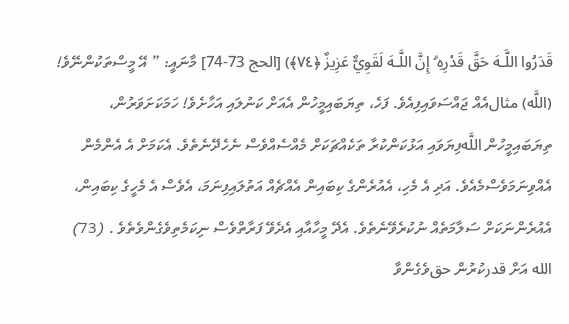قَدَرُوا اللَّـهَ حَقَّ قَدْرِهِ ۗ إِنَّ اللَّـهَ لَقَوِيٌّ عَزِيزٌ ﴿٧٤﴾) [الحج 73-74] މާނައީ: ” އޭ މީސްތަކުންނޭވެ! (اللَّه) مثالއެއް ޖައްސަވައިފިއެވެ. ފަހެ، ތިޔަބައިމީހުން އެއަށް ކަނުލައި އަހާށެވެ! ހަމަކަށަވަރުން، ތިޔަބައިމީހުން اللَّهފިޔަވައި އަޅުކަންކުރާ ތަކެއްޗަކަށް މެއްސެއްވެސް ނެހެދޭނެތެވެ. އެކަމަށް އެ އެންމެން އެއްވިނަމަވެސްމެއެވެ. އަދި އެ މެހި، އެއުރެންގެ ކިބައިން އެއްޗެއް އަތުލައިފިނަމަ، އެވެސް އެ މެހީގެ ކިބައިން، އެއުރެންނަކަށް ސަލާމަތެއް ނުކުރެވޭނެތެވެ. އެދޭ މީހާއާއި އެދެވޭ ފަރާތްވެސް ނިކަމެތިވެގެންވެތެވެ . (73) الله އަށް قدرކުރުން حقވެގެންވާ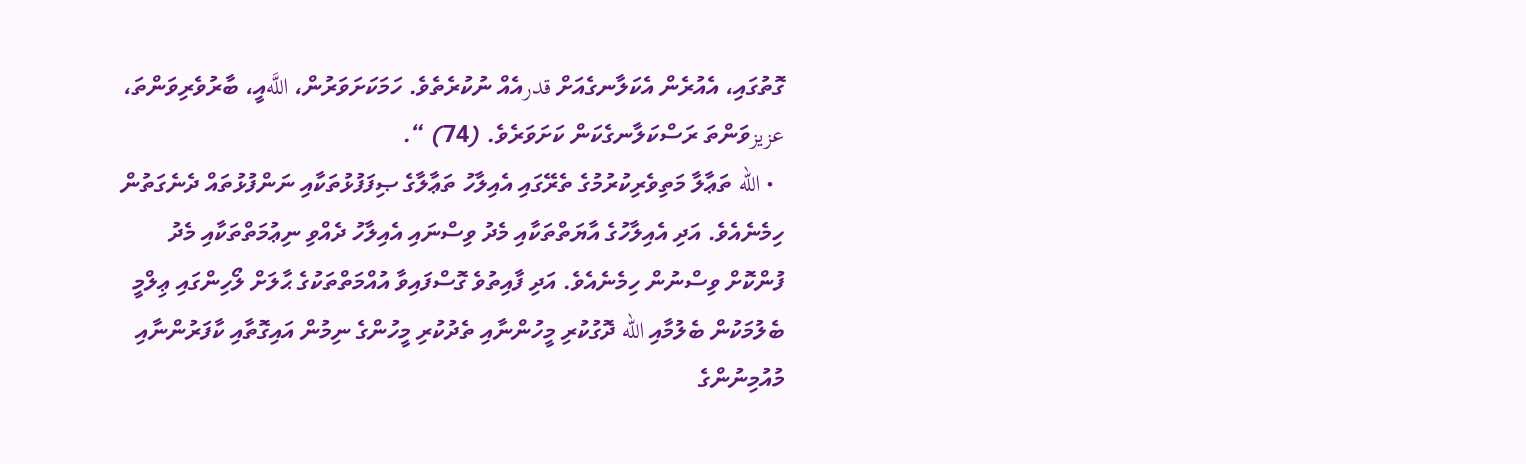ގޮތުގައި، އެއުރެން އެކަލާނގެއަށް قدرއެއް ނުކުރެތެވެ. ހަމަކަށަވަރުން، اللَّهއީ، ބާރުވެރިވަންތަ، عزيزވަންތަ ރަސްކަލާނގެކަން ކަށަވަރެވެ. (74) “.
  • الله ތަޢާލާ މަތިވެރިކުރުމުގެ ތެރޭގައި އެއިލާހު ތަޢާލާގެ ޞިފަފުޅުތަކާއި ނަންފުޅުތައް ދެނެގަތުން ހިމެނެއެވެ. އަދި އެއިލާހުގެ އާޔަތްތަކާއި މެދު ވިސްނައި އެއިލާހު ދެއްވި ނިޢުމަތްތަކާއި މެދު ފުންކޮށް ވިސްނުން ހިމެނެއެވެ. އަދި ފާއިތުވެ ގޮސްފައިވާ އުއްމަތްތަކުގެ ޙާލަށް ލޯހިންގައި ޢިލްމީ ބެލުމަކުން ބެލުމާއި الله ދޮގުކުރި މީހުންނާއި ތެދުކުރި މީހުންގެ ނިމުން އައިގޮތާއި ކާފަރުންނާއި މުއުމިނުންގެ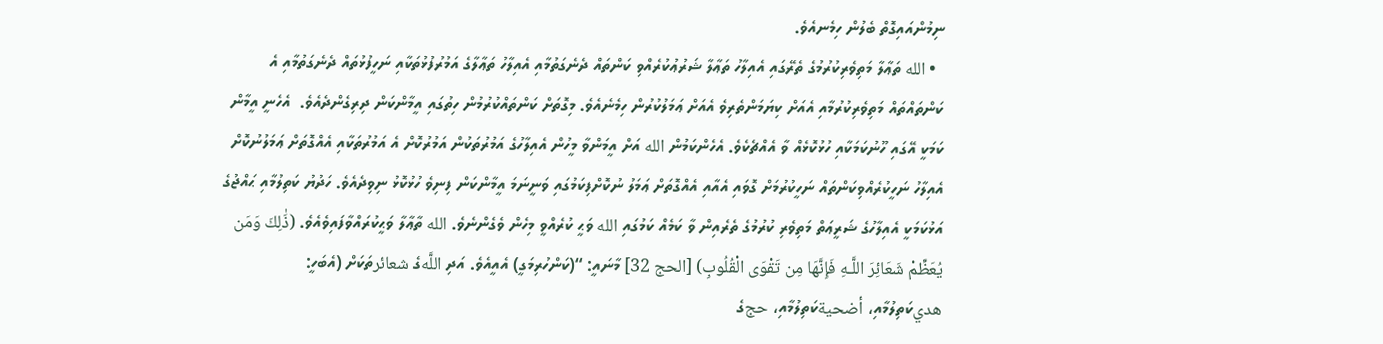ނިމުންއައިގޮތް ބެލުން ހިމެނއެވެ.
  • الله ތަޢާލާ މަތިވެރިކުރުމުގެ ތެރޭގައި އެއިލާހު ތަޢާލާ ޝަރުޢުކުރެއްވި ކަންތައް ދެނެގަތުމާއި އެއިލާހު ތަޢާލާގެ އަމުރުފުޅުތަކާއި ނަހީފުޅުތައް ދެނެގަތުމާއި އެ ކަންތައްތައް މަތިވެރިކުރުމާއި އެއަށް ކިޔަމަންތެރިވެ އެއަށް ޢަމަލުކުރުން ހިމެނެއެވެ. މިގޮތަށް ކަންތައްކުރުމުން ހިތުގައި އީމާންކަން ދިރިގެންދެއެވެ.  އެހެނީ އީމާން ކަމަކީ އޭގައި ހޫނުކަމަކާއި ހުޅުކޮޅެއް ވާ އެއްޗެކެވެ. އެހެންކަމުން الله އަށް އީމަންވާ މީހުން އެއިލާހުގެ އަމުރުތަކުން އަމުރުކޮށް އެ އަމުރުތަކާއި އެއްގޮތަށް ޢަމަލުނުކޮށް އެއިލާހު ނަހީކުރެއްވިކަންތައް ނަހީކުރުމަށް ގޮވައި އެއާއި އެއްގޮތަށް ޢަމަލު ނުކޮށްފިކަމުގައި ވަނީނަމަ އީމާންކަން ފިނިވެ ހުޅުކޮޅު ނިވިދެއެވެ. ހަދުޔު ކަތިލުމާއި ޙައްޖުގެ އަޅުކަމަކީ އެއިލާހުގެ ޝަރީޢަތް މަތިވެރި ކުރުމުގެ ތެރެއިން ވާ ކަމެއް ކަމުގައި الله ވަޙީ ކުރެއްވީ މިހެން ވެގެންނެވެ. الله ތާޢާލާ ވަޙީކުރައްވާފައިވެއެވެ. (ذَٰلِكَ وَمَن يُعَظِّمْ شَعَائِرَ اللَّـهِ فَإِنَّهَا مِن تَقْوَى الْقُلُوبِ) [الحج 32] މާނައީ: “(ކަންހުރިމަގީ) އެއީއެވެ. އަދި اللَّهގެ شعائرތަކަށް (އެބަހީ: هديކަތިލުމާއި، أضحيةކަތިލުމާއި، حجގެ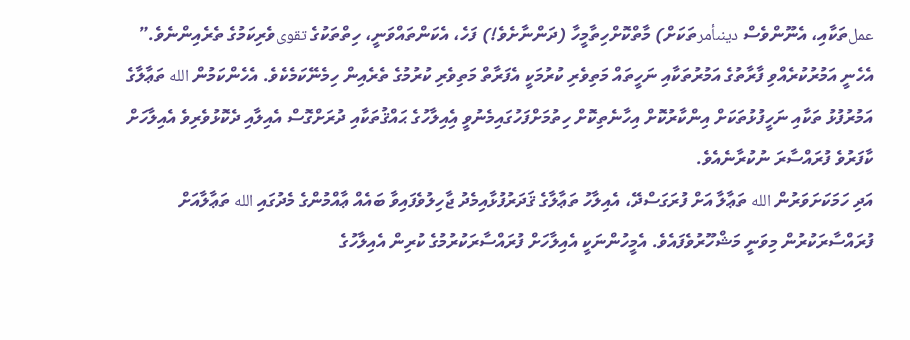عملތަކާއި، އެނޫންވެސް دينىأمرތަކަށް) މާތްކޮށްހިތާމީހާ (ދަންނާށެވެ!) ފަހެ، އެކަންތައްވަނީ، ހިތްތަކުގެ تقوىވެރިކަމުގެ ތެރެއިންނެވެ.”
އެހެނީ އަމުރުކުރެއްވި ފާރާތުގެ އަމުރުތަކާއި ނަހީތައް މަތިވެރި ކުރުމަކީ އެފަރާތް މަތިވެރި ކުރުމުގެ ތެރެއިން ހިމެނޭކަމެކެވެ. އެހެންކަމުން الله ތަޢާލާގެ އަމުރުފުޅު ތަކާއި ނަހީފުޅުތަކަށް އިންކާރުކޮށް އިހާނެތިކޮށް ހިތުމަށްފަހުގައިމެނުވީ އެިއިލާހުގެ ޙައްޤުތަކާއި ދުރަށްގޮސް އެއިލާއި ދެކޮޅުވެރިވެ އެއިލާހަށް ކާފަރުވެ ފުރައްސާރަ ނުކުރާނެއެވެ.
އަދި ހަމަކަށަވަރުން الله ތަޢާލާ އަށް ފުރަގަސްދޭ، އެއިލާހު ތަޢާލާގެ ޤަދަރުފުޅާއިމެދު ޖާހިލުވެފައިވާ ބައެއް ޢާއްމުންގެ މެދުގައި الله ތަޢާލާއަށް ފުރައްސާރަކުރުން މިވަނީ މަޝްހޫރުވެފައެވެ. އެމީހުންނަކީ އެއިލާހަށް ފުރައްސާރަކުރުމުގެ ކުރިން އެއިލާހުގެ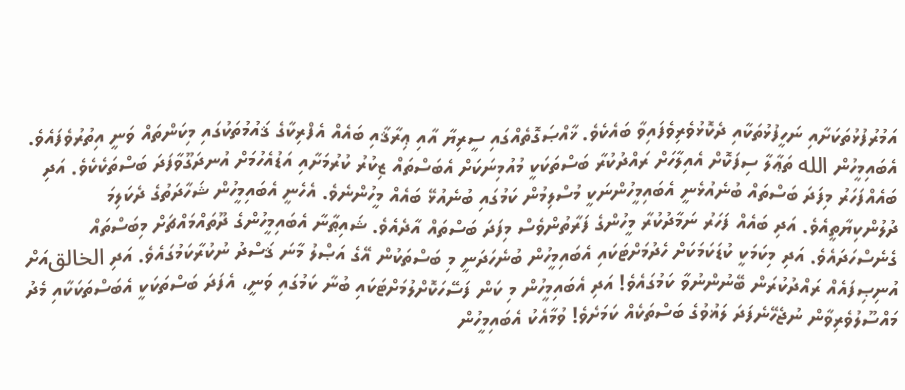އަމުރުފުޅުތަކަށާއި ނަހީފުޅުތަކާއި ދެކޮޅުވެރިވެފައިވާ ބައެކެވެ. ޚާއްޞަގޮތެއްގައި ސީރިޔާ އާއި ޢިރާޤާއި ބައެއް އެފްރިކާގެ ޤައުމުތަކުގައި މިކަންތައް ވަނީ އިތުރުވެފައެވެ. އެބައިމީހުން الله ތަޢާލާ ސިފަކޮށް އެއިލާހަށް ރައްދުކުރާ ބަސްތަކަކީ މުއުމިނަކަށް އެބަސްތައް ޒިކުރު ކުރުމަށާއި އަޑުއެހުމަށް އުނދަގޫވާފަދަ ބަސްތަކެކެވެ. އަދި ބައެއްފަހަރު މިފަދަ ބަސްތައް ބުނެއުޅެނީ އެބައިމީހުންނަކީ މުސްލިމުން ކަމުގައި ބުނެއުޅޭ ބައެއް މީހުންނެވެ. އެހެނީ އެބައިމީހުން ޝަހާދަތުގެ ދެކަލިމަ ދުލުންކިޔާތީއެވެ. އަދި ބައެއް ފަހަރު ނަމާދުކުރާ މީހުންގެ ފަރާތުންވެސް މިފަދަ ބަސްތައް އާދެއެވެ. ޝައިޠާނާ އެބައިމީހުންގެ ދޫތައްމައްޗަށް މިބަސްތައް ގެނެސްހަދައެވެ. އަދި މިކަމަކީ ކުޑަކަމަކަށް ހެދުމަށްޓަކައި އެބައިމީހުން ބުނެހަދަނީ މި ބަސްތަކުން އޭގެ އަޞްލު މާނަ ޤަސްދު ނުކުރާކަމުގައެވެ. އަދި الخالقއަށް އުނިޞިފައެއް ރައްދުކުރަން ބޭނުންނުވާ ކަމުގައެވެ! އަދި އެބައިމީހުން މި ކަން ފަސޭހަކޮށްލުމަށްޓަކައި ބުނާ ކަމުގައި ވަނީ، އެފަދަ ބަސްތަކަކީ އެބަސްތަކަކާއި މެދު މައްސޫލުވެރިވާން ނުޖެހޭނެފަދަ ލަޣުވުގެ ބަސްތަކެއް ކަމަށެވެ! ވުމާއެކު އެބައިމީހުން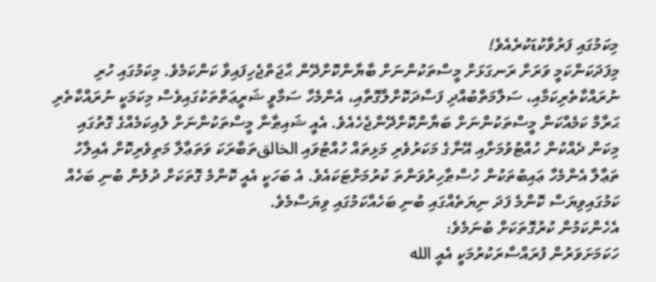މިކަމުގައި ފަރުވާކުޑަކުރެއެވެ!
މިފަދަކަންކަމީ ވަރަށް ރަނގަޅަށް މީސްތަކުންނަށް ބާޔާންކޮށްދޭން ޙާޖަތްޖެހިފައިވާ ކަންކަމެވެ. މިކަމުގައި ހުރި ނުރައްކާތެރިކަމާއި، ސަލާމަތްބުއްދި ފަސާދަކޮށްލާގޮތާއި، އެންމެހާ ސަމާވީ ޝަރީޢަތްތަކުގައިވެސް މިކަމަކީ ނުރައްކާތެރި ޙަރާމް ކަމެއްކަން މީސްތަކުންނަށް ބަޔާންކޮށްދޭންޖެހެއެވެ. އެއީ ޝައިޠާނާ މީސްތަކުންނަށް ލުއިކަމެއްގެ ގޮތުގައި މިކަން ދެއްކުން ހުއްޓުވުމަށާއި އޭނާގެ މަކަރުވެރި މަޅިތައް ހުއްޓުވައި الخالقތަބާރަކަ ވަތަޢާލާ މަތިވެރިކޮށް އެއިލާހު ތަޢާލާ އެންމެހާ ޢައިބުތަކުން ހުސްޠާހިރުވަންތަ ކުރުމަށްޓަކައެވެ. އެ ބަހަކީ އެއީ ކޮންމެ ގޮތަކަށް ދުލުން ބުނި ބަހެއް ކަމުގައިވިޔަސް ކޮންމެ ފަދަ ނިޔަތެއްގައި ބުނި ބަހެއްކަމުގައި ވިޔަސްމެވެ.
އެހެންކަމުން ކުރުގޮތަކަށް ބުނަމެވެ:
ހަކަމަށަވަރުން ފުރައްސާރަކުރުމަކީ އެއީ الله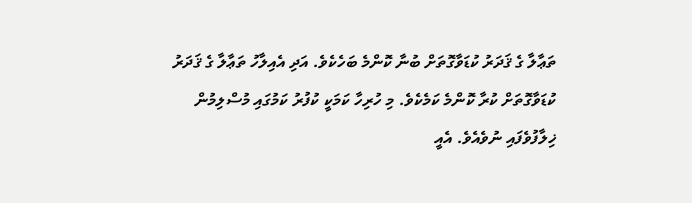ތަޢާލާ ގެ ޤަދަރު ކުޑަވާގޮތަށް ބުނާ ކޮންމެ ބަހެކެވެ. އަދި އެއިލާހު ތަޢާލާ ގެ ޤަދަރު ކުޑަވާގޮތަށް ކުރާ ކޮންމެ ކަމެކެވެ. މި ހުރިހާ ކަމަކީ ކުފުރު ކަމުގައި މުސްލިމުން ޚިލާފުވެފައި ނުވެއެވެ. އެއީ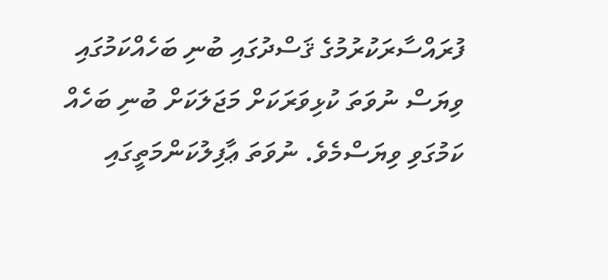ފުރައްސާރަކުރުމުގެ ޤަސްދުގައި ބުނި ބަހެއްކަމުގައި ވިޔަސް ނުވަތަ ކުޅިވަރަކަށް މަޖަލަކަށް ބުނި ބަހެއް ކަމުގަވި ވިޔަސްމެވެ. ނުވަތަ ޢާފިލުކަންމަތީގައި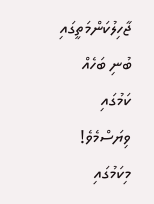ޖާހިލުކަންމަތީގައި ބުނި ބަހެއް ކަމުގައި ވިޔަސްމެވެ! މިކަމުގައި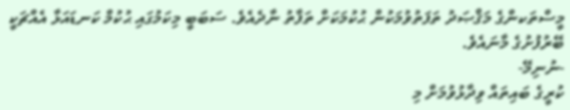މީސްތަކންގެ މަޤްޞަދު ތަފަތުވުމަކުން ޙުކުމަކަށް ތަފާތު ނާދެއެވެ. ސަބަބީ މިކަމުގައި ޙުކުމް ކަނޑައަޅާ އެއްޗަކީ ބޭރުފުށުގެ މާނައެވެ.
-ނުނިމޭ-
ކުރީގެ ބައިތައް ވިދާޅުވުމަށް މި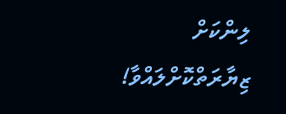ލިންކަށް ޒިޔާރަތްކޮށްލައްވާ!